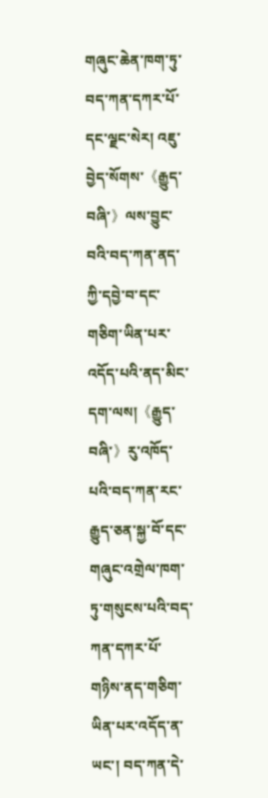གཞུང་ཆེན་ཁག་ཏུ་བད་ཀན་དཀར་པོ་དང་ལྗང་སེར། འཇུ་བྱེད་སོགས་《རྒྱུད་བཞི་》ལས་བྱུང་བའི་བད་ཀན་ནད་ཀྱི་དབྱེ་བ་དང་གཅིག་ཡིན་པར་འདོད་པའི་ནད་མིང་དག་ལས།《རྒྱུད་བཞི་》རུ་འཁོད་པའི་བད་ཀན་རང་རྒྱུད་ཅན་སྐྱ་བོ་དང་གཞུང་འགྲེལ་ཁག་ཏུ་གསུངས་པའི་བད་ཀན་དཀར་པོ་གཉིས་ནད་གཅིག་ཡིན་པར་འདོད་ན་ཡང་། བད་ཀན་དེ་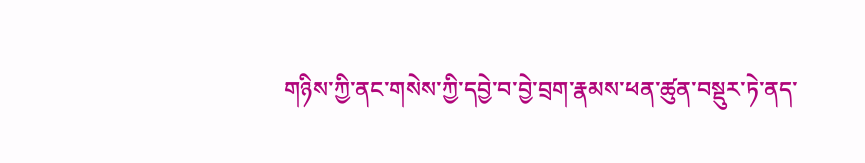གཉིས་ཀྱི་ནང་གསེས་ཀྱི་དབྱེ་བ་བྱེ་བྲག་རྣམས་ཕན་ཚུན་བསྡུར་ཏེ་ནད་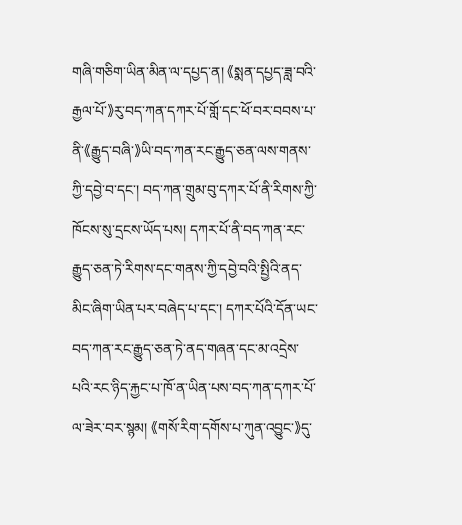གཞི་གཅིག་ཡིན་མིན་ལ་དཔྱད་ན། 《སྨན་དཔྱད་ཟླ་བའི་རྒྱལ་པོ་》རུ་བད་ཀན་དཀར་པོ་གློ་དང་ཕོ་བར་བབས་པ་ནི་《རྒྱུད་བཞི་》ཡི་བད་ཀན་རང་རྒྱུད་ཅན་ལས་གནས་ཀྱི་དབྱེ་བ་དང་། བད་ཀན་གྲུམ་བུ་དཀར་པོ་ནི་རིགས་ཀྱི་ཁོངས་སུ་དྲངས་ཡོད་པས། དཀར་པོ་ནི་བད་ཀན་རང་རྒྱུད་ཅན་ཏེ་རིགས་དང་གནས་ཀྱི་དབྱེ་བའི་སྤྱིའི་ནད་མིང་ཞིག་ཡིན་པར་བཞེད་པ་དང་། དཀར་པོའི་དོན་ཡང་བད་ཀན་རང་རྒྱུད་ཅན་ཏེ་ནད་གཞན་དང་མ་འདྲེས་པའི་རང་ཉིད་རྐྱང་པ་ཁོ་ན་ཡིན་པས་བད་ཀན་དཀར་པོ་ལ་ཟེར་བར་སྙམ། 《གསོ་རིག་དགོས་པ་ཀུན་འབྱུང་》དུ་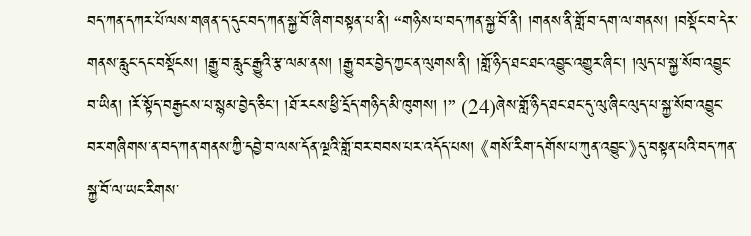བད་ཀན་དཀར་པོ་ལས་གཞན་ད་དུང་བད་ཀན་སྐྱ་བོ་ཞིག་བསྟན་པ་ནི། “གཉིས་པ་བད་ཀན་སྐྱ་བོ་ནི། །གནས་ནི་གློ་བ་དག་ལ་གནས། །བསྡོང་བ་དེར་གནས་རླུང་དང་བསྡོངས། །རྒྱུ་བ་རླུང་རྒྱུའི་རྩ་ལམ་ནས། །རྒྱུ་བར་བྱེད་ཀྱང་ན་ལུགས་ནི། །གློ་ཉིད་ཐང་ཐང་འབྱུང་འགྱུར་ཞིང་། །ལུད་པ་སྐྱ་སོབ་འབྱུང་བ་ཡིན། །རོ་སྟོད་བརྒྱངས་པ་སྙམ་བྱེད་ཅིང་། །ཐོ་རངས་ཕྱི་དྲོད་གཉིད་མི་ཁུགས། །” (24)ཞེས་གློ་ཉིད་ཐང་ཐང་དུ་ལུ་ཞིང་ལུད་པ་སྐྱ་སོབ་འབྱུང་བར་གཞིགས་ན་བད་ཀན་གནས་ཀྱི་དབྱེ་བ་ལས་དོན་ལྔའི་གློ་བར་བབས་པར་འདོད་པས། 《གསོ་རིག་དགོས་པ་ཀུན་འབྱུང་》དུ་བསྟན་པའི་བད་ཀན་སྐྱ་བོ་ལ་ཡང་རིགས་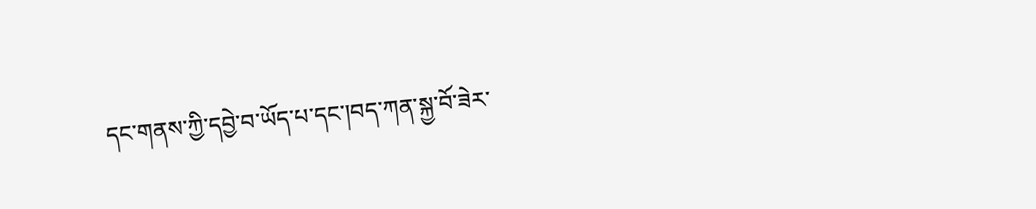དང་གནས་ཀྱི་དབྱེ་བ་ཡོད་པ་དང་།བད་ཀན་སྐྱ་བོ་ཟེར་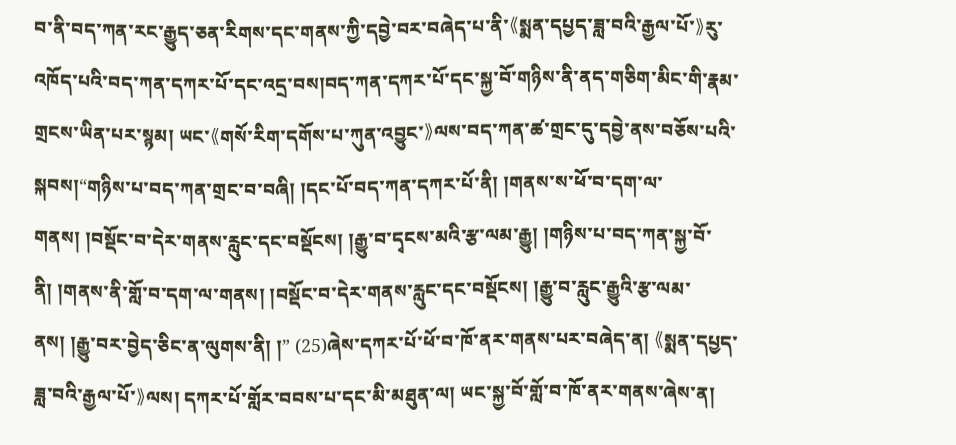བ་ནི་བད་ཀན་རང་རྒྱུད་ཅན་རིགས་དང་གནས་ཀྱི་དབྱེ་བར་བཞེད་པ་ནི་《སྨན་དཔྱད་ཟླ་བའི་རྒྱལ་པོ་》རུ་འཁོད་པའི་བད་ཀན་དཀར་པོ་དང་འདྲ་བས།བད་ཀན་དཀར་པོ་དང་སྐྱ་བོ་གཉིས་ནི་ནད་གཅིག་མིང་གི་རྣམ་གྲངས་ཡིན་པར་སྙམ། ཡང་《གསོ་རིག་དགོས་པ་ཀུན་འབྱུང་》ལས་བད་ཀན་ཚ་གྲང་དུ་དབྱེ་ནས་བཅོས་པའི་སྐབས།“གཉིས་པ་བད་ཀན་གྲང་བ་བཞི། །དང་པོ་བད་ཀན་དཀར་པོ་ནི། །གནས་ས་ཕོ་བ་དག་ལ་གནས། །བསྡོང་བ་དེར་གནས་རླུང་དང་བསྡོངས། །རྒྱུ་བ་དྭངས་མའི་རྩ་ལམ་རྒྱུ། །གཉིས་པ་བད་ཀན་སྐྱ་བོ་ནི། །གནས་ནི་གློ་བ་དག་ལ་གནས། །བསྡོང་བ་དེར་གནས་རླུང་དང་བསྡོངས། །རྒྱུ་བ་རླུང་རྒྱུའི་རྩ་ལམ་ནས། །རྒྱུ་བར་བྱེད་ཅིང་ན་ལུགས་ནི། །” (25)ཞེས་དཀར་པོ་ཕོ་བ་ཁོ་ནར་གནས་པར་བཞེད་ན། 《སྨན་དཔྱད་ཟླ་བའི་རྒྱལ་པོ་》ལས། དཀར་པོ་གློར་བབས་པ་དང་མི་མཐུན་ལ། ཡང་སྐྱ་བོ་གློ་བ་ཁོ་ནར་གནས་ཞེས་ན།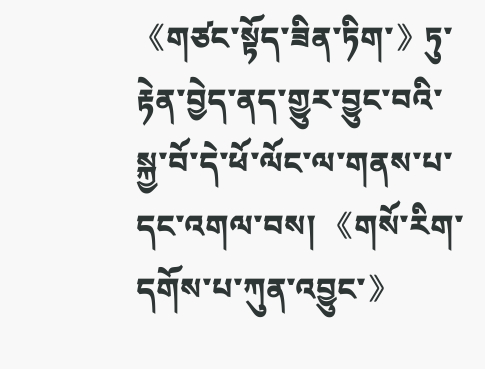《གཙང་སྟོད་ཟིན་ཏིག་》ཏུ་རྟེན་བྱེད་ནད་གྱུར་བྱུང་བའི་སྐྱ་བོ་དེ་ཕོ་ལོང་ལ་གནས་པ་དང་འགལ་བས། 《གསོ་རིག་དགོས་པ་ཀུན་འབྱུང་》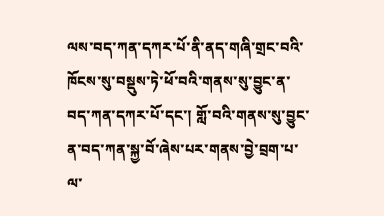ལས་བད་ཀན་དཀར་པོ་ནི་ནད་གཞི་གྲང་བའི་ཁོངས་སུ་བསྡུས་ཏེ་ཕོ་བའི་གནས་སུ་བྱུང་ན་བད་ཀན་དཀར་པོ་དང་། གློ་བའི་གནས་སུ་བྱུང་ན་བད་ཀན་སྐྱ་བོ་ཞེས་པར་གནས་བྱེ་བྲག་པ་ལ་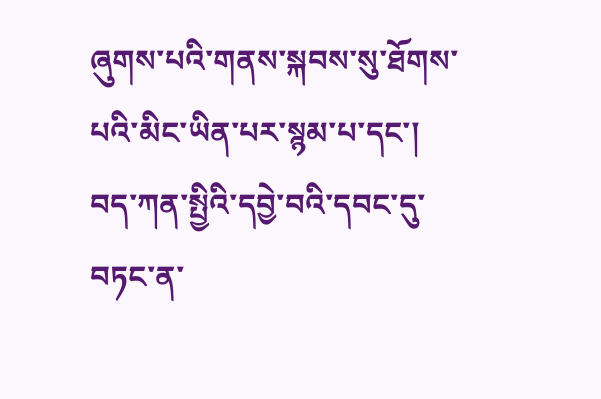ཞུགས་པའི་གནས་སྐབས་སུ་ཐོགས་པའི་མིང་ཡིན་པར་སྙམ་པ་དང་། བད་ཀན་སྤྱིའི་དབྱེ་བའི་དབང་དུ་བཏང་ན་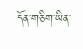དོན་གཅིག་ཡིན་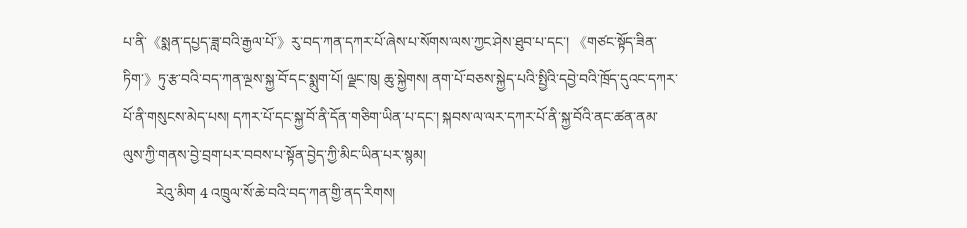པ་ནི་《སྨན་དཔྱད་ཟླ་བའི་རྒྱལ་པོ་》རུ་བད་ཀན་དཀར་པོ་ཞེས་པ་སོགས་ལས་ཀྱང་ཤེས་ཐུབ་པ་དང་། 《གཙང་སྟོད་ཟིན་ཏིག་》ཏུ་རྩ་བའི་བད་ཀན་ལྔས་སྐྱ་བོ་དང་སྨུག་པོ། ལྗང་ཁུ། ཆུ་སྐྱེགས། ནག་པོ་བཅས་སྐྱེད་པའི་སྤྱིའི་དབྱེ་བའི་ཁྲོད་དུའང་དཀར་པོ་ནི་གསུངས་མེད་པས། དཀར་པོ་དང་སྐྱ་བོ་ནི་དོན་གཅིག་ཡིན་པ་དང་། སྐབས་ལ་ལར་དཀར་པོ་ནི་སྐྱ་བོའི་ནང་ཚན་ནམ་ལུས་ཀྱི་གནས་བྱེ་བྲག་པར་བབས་པ་སྟོན་བྱེད་ཀྱི་མིང་ཡིན་པར་སྙམ།
         རེའུ་མིག 4 འཁྲུལ་སོ་ཆེ་བའི་བད་ཀན་གྱི་ནད་རིགས།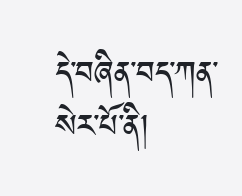དེ་བཞིན་བད་ཀན་སེར་པོ་ནི།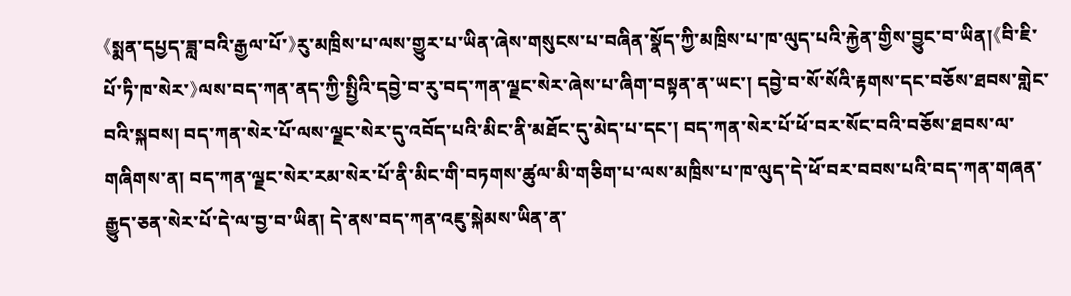《སྨན་དཔྱད་ཟླ་བའི་རྒྱལ་པོ་》རུ་མཁྲིས་པ་ལས་གྱུར་པ་ཡིན་ཞེས་གསུངས་པ་བཞིན་སྣོད་ཀྱི་མཁྲིས་པ་ཁ་ལུད་པའི་རྐྱེན་གྱིས་བྱུང་བ་ཡིན།《བི་ཇི་པོ་ཏི་ཁ་སེར་》ལས་བད་ཀན་ནད་ཀྱི་སྤྱིའི་དབྱེ་བ་རུ་བད་ཀན་ལྗང་སེར་ཞེས་པ་ཞིག་བསྟན་ན་ཡང་། དབྱེ་བ་སོ་སོའི་རྟགས་དང་བཅོས་ཐབས་གླེང་བའི་སྐབས། བད་ཀན་སེར་པོ་ལས་ལྗང་སེར་དུ་འབོད་པའི་མིང་ནི་མཐོང་དུ་མེད་པ་དང་། བད་ཀན་སེར་པོ་ཕོ་བར་སོང་བའི་བཅོས་ཐབས་ལ་གཞིགས་ན། བད་ཀན་ལྗང་སེར་རམ་སེར་པོ་ནི་མིང་གི་བཏགས་ཚུལ་མི་གཅིག་པ་ལས་མཁྲིས་པ་ཁ་ལུད་དེ་ཕོ་བར་བབས་པའི་བད་ཀན་གཞན་རྒྱུད་ཅན་སེར་པོ་དེ་ལ་བྱ་བ་ཡིན། དེ་ནས་བད་ཀན་འཇུ་སྐེམས་ཡིན་ན་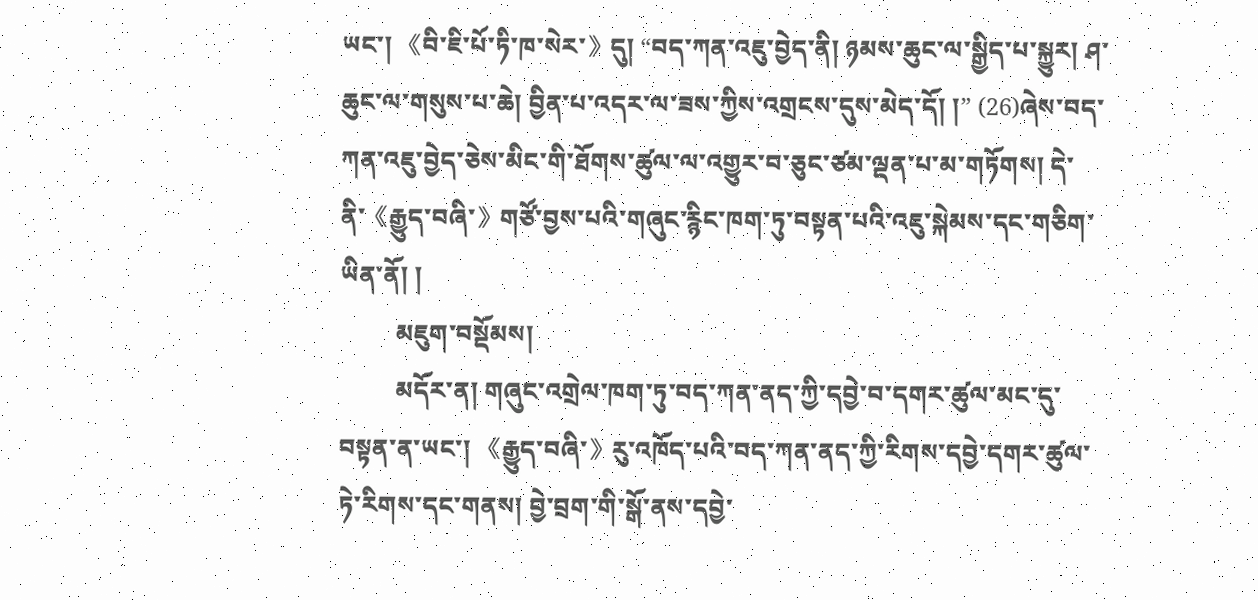ཡང་། 《བི་ཇི་པོ་ཏི་ཁ་སེར་》དུ། “བད་ཀན་འཇུ་བྱེད་ནི། ཉམས་ཆུང་ལ་སྒྱིད་པ་སྐྱུར། ཤ་ཆུང་ལ་གསུས་པ་ཆེ། བྱིན་པ་འདར་ལ་ཟས་ཀྱིས་འགྲངས་དུས་མེད་དོ། །” (26)ཞེས་བད་ཀན་འཇུ་བྱེད་ཅེས་མིང་གི་ཐོགས་ཚུལ་ལ་འགྱུར་བ་ཅུང་ཙམ་ལྡན་པ་མ་གཏོགས། དེ་ནི་《རྒྱུད་བཞི་》གཙོ་བྱས་པའི་གཞུང་རྙིང་ཁག་ཏུ་བསྟན་པའི་འཇུ་སྐེམས་དང་གཅིག་ཡིན་ནོ། །
         མཇུག་བསྡོམས།
         མདོར་ན། གཞུང་འགྲེལ་ཁག་ཏུ་བད་ཀན་ནད་ཀྱི་དབྱེ་བ་དགར་ཚུལ་མང་དུ་བསྟན་ན་ཡང་། 《རྒྱུད་བཞི་》རུ་འཁོད་པའི་བད་ཀན་ནད་ཀྱི་རིགས་དབྱེ་དགར་ཚུལ་ཏེ་རིགས་དང་གནས། བྱེ་བྲག་གི་སྒོ་ནས་དབྱེ་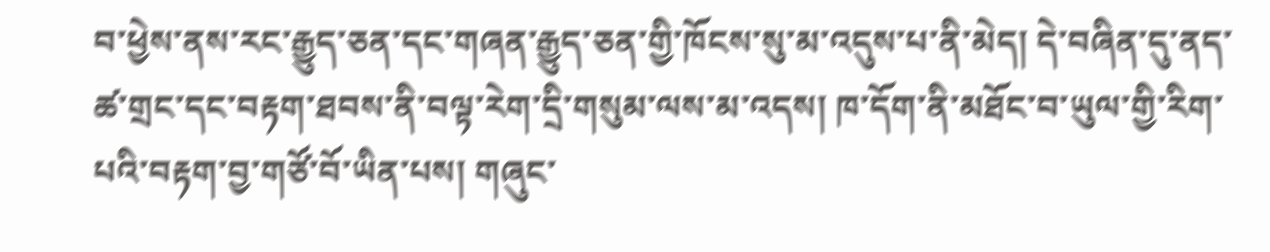བ་ཕྱེས་ནས་རང་རྒྱུད་ཅན་དང་གཞན་རྒྱུད་ཅན་གྱི་ཁོངས་སུ་མ་འདུས་པ་ནི་མེད། དེ་བཞིན་དུ་ནད་ཚ་གྲང་དང་བརྟག་ཐབས་ནི་བལྟ་རེག་དྲི་གསུམ་ལས་མ་འདས། ཁ་དོག་ནི་མཐོང་བ་ཡུལ་གྱི་རིག་པའི་བརྟག་བྱ་གཙོ་བོ་ཡིན་པས། གཞུང་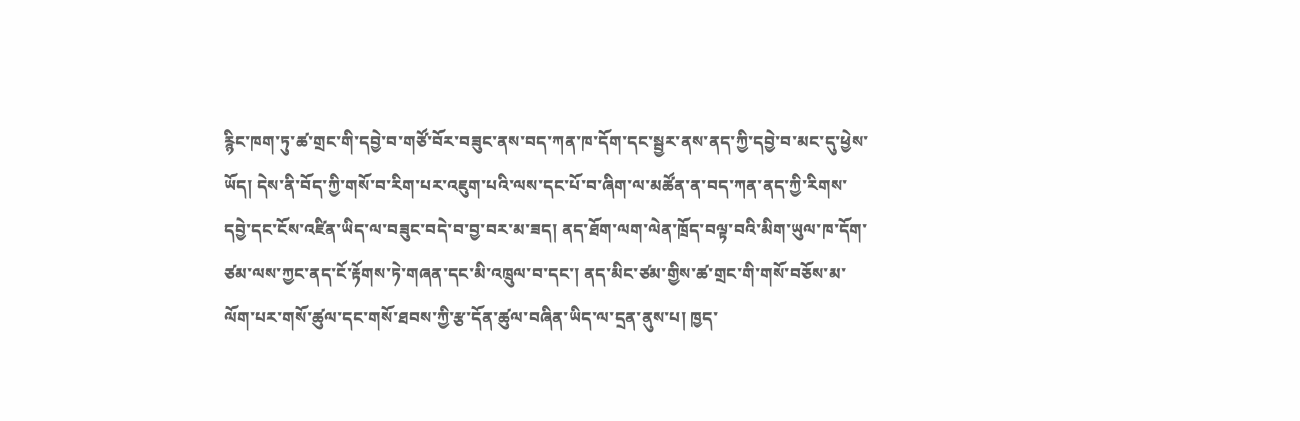རྙིང་ཁག་ཏུ་ཚ་གྲང་གི་དབྱེ་བ་གཙོ་བོར་བཟུང་ནས་བད་ཀན་ཁ་དོག་དང་སྦྱར་ནས་ནད་ཀྱི་དབྱེ་བ་མང་དུ་ཕྱེས་ཡོད། དེས་ནི་བོད་ཀྱི་གསོ་བ་རིག་པར་འཇུག་པའི་ལས་དང་པོ་བ་ཞིག་ལ་མཚོན་ན་བད་ཀན་ནད་ཀྱི་རིགས་དབྱེ་དང་ངོས་འཛིན་ཡིད་ལ་བཟུང་བདེ་བ་བྱ་བར་མ་ཟད། ནད་ཐོག་ལག་ལེན་ཁྲོད་བལྟ་བའི་མིག་ཡུལ་ཁ་དོག་ཙམ་ལས་ཀྱང་ནད་ངོ་རྟོགས་ཏེ་གཞན་དང་མི་འཁྲུལ་བ་དང་། ནད་མིང་ཙམ་གྱིས་ཚ་གྲང་གི་གསོ་བཅོས་མ་ལོག་པར་གསོ་ཚུལ་དང་གསོ་ཐབས་ཀྱི་རྩ་དོན་ཚུལ་བཞིན་ཡིད་ལ་དྲན་ནུས་པ། ཁྱད་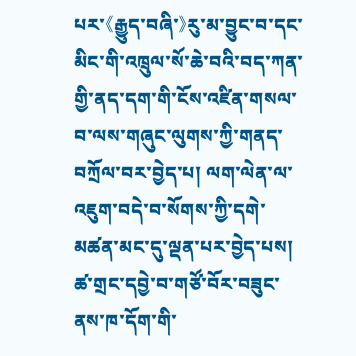པར་《རྒྱུད་བཞི་》རུ་མ་བྱུང་བ་དང་མིང་གི་འཁྲུལ་སོ་ཆེ་བའི་བད་ཀན་གྱི་ནད་དག་གི་ངོས་འཛིན་གསལ་བ་ལས་གཞུང་ལུགས་ཀྱི་གནད་བཀྲོལ་བར་བྱེད་པ། ལག་ལེན་ལ་འཇུག་བདེ་བ་སོགས་ཀྱི་དགེ་མཚན་མང་དུ་ལྡན་པར་བྱེད་པས། ཚ་གྲང་དབྱེ་བ་གཙོ་བོར་བཟུང་ནས་ཁ་དོག་གི་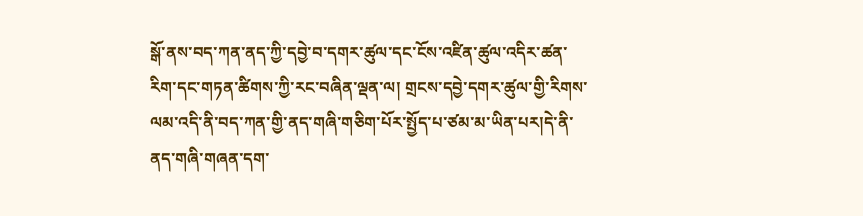སྒོ་ནས་བད་ཀན་ནད་ཀྱི་དབྱེ་བ་དགར་ཚུལ་དང་ངོས་འཛིན་ཚུལ་འདིར་ཚན་རིག་དང་གཏན་ཚིགས་ཀྱི་རང་བཞིན་ལྡན་ལ། གྲངས་དབྱེ་དགར་ཚུལ་གྱི་རིགས་ལམ་འདི་ནི་བད་ཀན་གྱི་ནད་གཞི་གཅིག་པོར་སྤྱོད་པ་ཙམ་མ་ཡིན་པར།དེ་ནི་ནད་གཞི་གཞན་དག་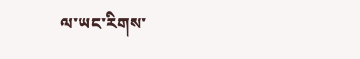ལ་ཡང་རིགས་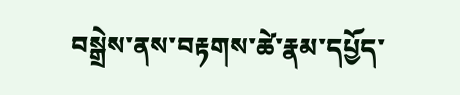བསྒྲེས་ནས་བརྟགས་ཚེ་རྣམ་དཔྱོད་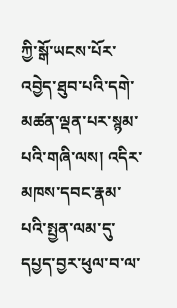ཀྱི་སྒོ་ཡངས་པོར་འབྱེད་ཐུབ་པའི་དགེ་མཚན་ལྡན་པར་སྙམ་པའི་གཞི་ལས། འདིར་མཁས་དབང་རྣམ་པའི་སྤྱན་ལམ་དུ་དཔྱད་བྱར་ཕུལ་བ་ལ་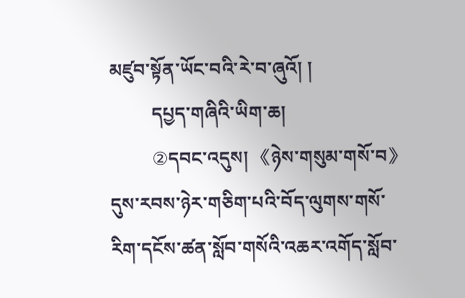མཛུབ་སྟོན་ཡོང་བའི་རེ་བ་ཞུའོ། །
         དཔྱད་གཞིའི་ཡིག་ཆ།
         ②དབང་འདུས། 《ཉེས་གསུམ་གསོ་བ》 དུས་རབས་ཉེར་གཅིག་པའི་བོད་ལུགས་གསོ་རིག་དངོས་ཚན་སློབ་གསོའི་འཆར་འགོད་སློབ་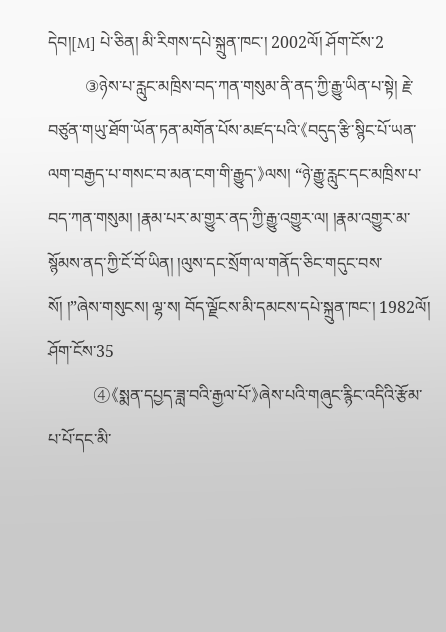དེབ།[M] པེ་ཅིན། མི་རིགས་དཔེ་སྐྲུན་ཁང་། 2002ལོ། ཤོག་ངོས་2
         ③ཉེས་པ་རླུང་མཁྲིས་བད་ཀན་གསུམ་ནི་ནད་ཀྱི་རྒྱུ་ཡིན་པ་སྟེ། རྗེ་བཙུན་གཡུ་ཐོག་ཡོན་ཏན་མགོན་པོས་མཛད་པའི་《བདུད་རྩི་སྙིང་པོ་ཡན་ལག་བརྒྱད་པ་གསང་བ་མན་ངག་གི་རྒྱུད་》ལས། “ཉེ་རྒྱུ་རླུང་དང་མཁྲིས་པ་བད་ཀན་གསུམ། །རྣམ་པར་མ་གྱུར་ནད་ཀྱི་རྒྱུ་འགྱུར་ལ། །རྣམ་འགྱུར་མ་སྙོམས་ནད་ཀྱི་ངོ་བོ་ཡིན། །ལུས་དང་སྲོག་ལ་གནོད་ཅིང་གདུང་བས་སོ། །”ཞེས་གསུངས། ལྷ་ས། བོད་ལྗོངས་མི་དམངས་དཔེ་སྐྲུན་ཁང་། 1982ལོ། ཤོག་ངོས་35
         ④《སྨན་དཔྱད་ཟླ་བའི་རྒྱལ་པོ་》ཞེས་པའི་གཞུང་རྙིང་འདིའི་རྩོམ་པ་པོ་དང་མི་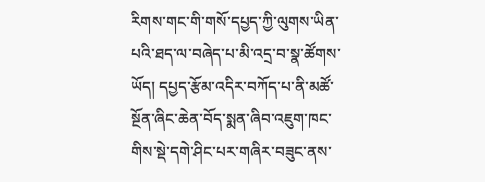རིགས་གང་གི་གསོ་དཔྱད་ཀྱི་ལུགས་ཡིན་པའི་ཐད་ལ་བཞེད་པ་མི་འདྲ་བ་སྣ་ཚོགས་ཡོད། དཔྱད་རྩོམ་འདིར་བཀོད་པ་ནི་མཚོ་སྔོན་ཞིང་ཆེན་བོད་སྨན་ཞིབ་འཇུག་ཁང་གིས་སྡེ་དགེ་ཤིང་པར་གཞིར་བཟུང་ནས་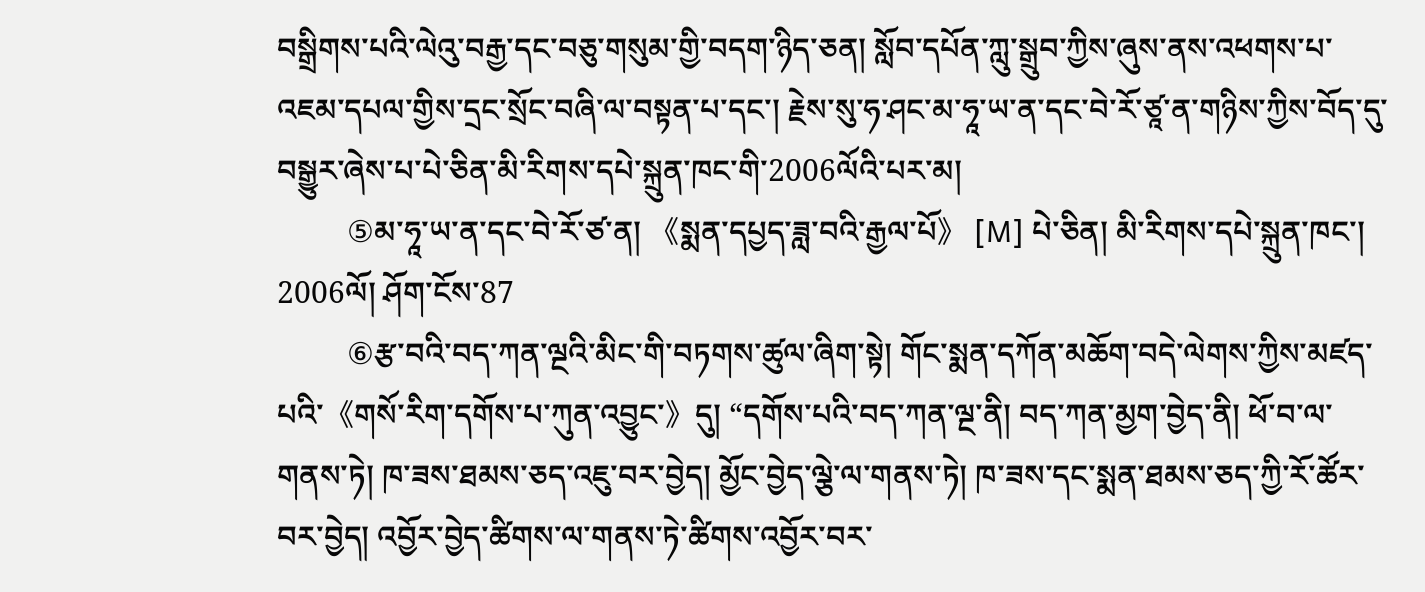བསྒྲིགས་པའི་ལེའུ་བརྒྱ་དང་བཅུ་གསུམ་གྱི་བདག་ཉིད་ཅན། སློབ་དཔོན་ཀླུ་སྒྲུབ་ཀྱིས་ཞུས་ནས་འཕགས་པ་འཇམ་དཔལ་གྱིས་དྲང་སྲོང་བཞི་ལ་བསྟན་པ་དང་། རྗེས་སུ་ཧ་ཤང་མ་ཧཱ་ཡ་ན་དང་བེ་རོ་ཙཱ་ན་གཉིས་ཀྱིས་བོད་དུ་བསྒྱུར་ཞེས་པ་པེ་ཅིན་མི་རིགས་དཔེ་སྐྲུན་ཁང་གི་2006ལོའི་པར་མ།
         ⑤མ་ཧཱ་ཡ་ན་དང་བེ་རོ་ཙ་ན། 《སྨན་དཔྱད་ཟླ་བའི་རྒྱལ་པོ》 [M] པེ་ཅིན། མི་རིགས་དཔེ་སྐྲུན་ཁང་། 2006ལོ། ཤོག་ངོས་87
         ⑥རྩ་བའི་བད་ཀན་ལྔའི་མིང་གི་བཏགས་ཚུལ་ཞིག་སྟེ། གོང་སྨན་དཀོན་མཆོག་བདེ་ལེགས་ཀྱིས་མཛད་པའི་《གསོ་རིག་དགོས་པ་ཀུན་འབྱུང་》དུ། “དགོས་པའི་བད་ཀན་ལྔ་ནི། བད་ཀན་མྱག་བྱེད་ནི། ཕོ་བ་ལ་གནས་ཏེ། ཁ་ཟས་ཐམས་ཅད་འཇུ་བར་བྱེད། མྱོང་བྱེད་ལྕེ་ལ་གནས་ཏེ། ཁ་ཟས་དང་སྨན་ཐམས་ཅད་ཀྱི་རོ་ཚོར་བར་བྱེད། འབྱོར་བྱེད་ཚིགས་ལ་གནས་ཏེ་ཚིགས་འབྱོར་བར་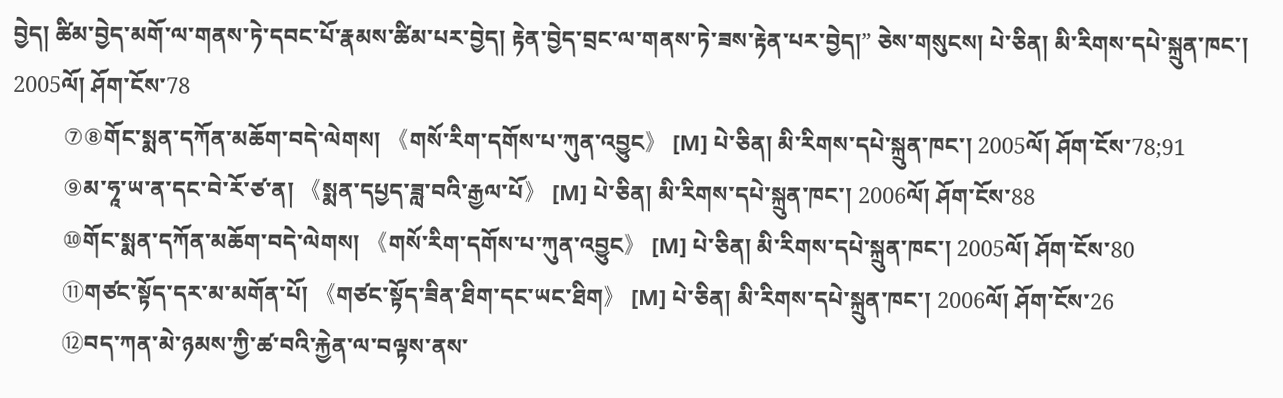བྱེད། ཚིམ་བྱེད་མགོ་ལ་གནས་ཏེ་དབང་པོ་རྣམས་ཚིམ་པར་བྱེད། རྟེན་བྱེད་བྲང་ལ་གནས་ཏེ་ཟས་རྟེན་པར་བྱེད།” ཅེས་གསུངས། པེ་ཅིན། མི་རིགས་དཔེ་སྐྲུན་ཁང་། 2005ལོ། ཤོག་ངོས་78
         ⑦⑧གོང་སྨན་དཀོན་མཆོག་བདེ་ལེགས། 《གསོ་རིག་དགོས་པ་ཀུན་འབྱུང》 [M] པེ་ཅིན། མི་རིགས་དཔེ་སྐྲུན་ཁང་། 2005ལོ། ཤོག་ངོས་78;91
         ⑨མ་ཧཱ་ཡ་ན་དང་བེ་རོ་ཙ་ན། 《སྨན་དཔྱད་ཟླ་བའི་རྒྱལ་པོ》 [M] པེ་ཅིན། མི་རིགས་དཔེ་སྐྲུན་ཁང་། 2006ལོ། ཤོག་ངོས་88
         ⑩གོང་སྨན་དཀོན་མཆོག་བདེ་ལེགས། 《གསོ་རིག་དགོས་པ་ཀུན་འབྱུང》 [M] པེ་ཅིན། མི་རིགས་དཔེ་སྐྲུན་ཁང་། 2005ལོ། ཤོག་ངོས་80
         ⑪གཙང་སྟོད་དར་མ་མགོན་པོ། 《གཙང་སྟོད་ཟིན་ཐིག་དང་ཡང་ཐིག》 [M] པེ་ཅིན། མི་རིགས་དཔེ་སྐྲུན་ཁང་། 2006ལོ། ཤོག་ངོས་26
         ⑫བད་ཀན་མེ་ཉམས་ཀྱི་ཚ་བའི་རྐྱེན་ལ་བལྟས་ནས་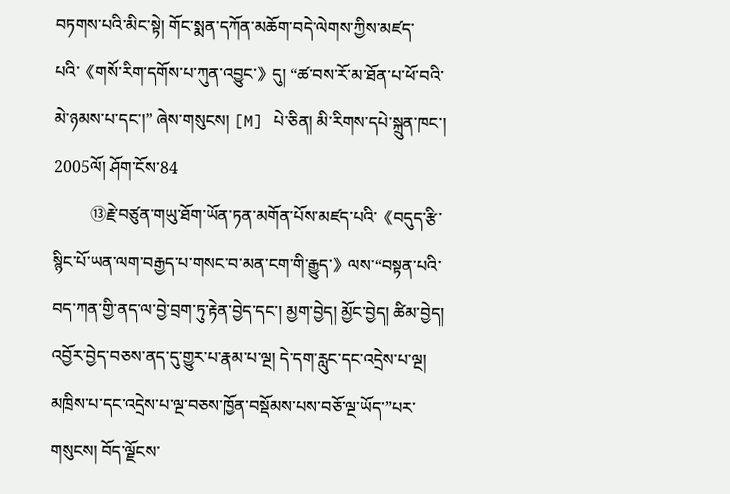བཏགས་པའི་མིང་སྟེ། གོང་སྨན་དཀོན་མཆོག་བདེ་ལེགས་ཀྱིས་མཛད་པའི་《གསོ་རིག་དགོས་པ་ཀུན་འབྱུང་》དུ། “ཚ་བས་རོ་མ་ཐོན་པ་ཕོ་བའི་མེ་ཉམས་པ་དང་།” ཞེས་གསུངས། [M] པེ་ཅིན། མི་རིགས་དཔེ་སྐྲུན་ཁང་། 2005ལོ། ཤོག་ངོས་84
         ⑬རྗེ་བཙུན་གཡུ་ཐོག་ཡོན་ཏན་མགོན་པོས་མཛད་པའི་《བདུད་རྩི་སྙིང་པོ་ཡན་ལག་བརྒྱད་པ་གསང་བ་མན་ངག་གི་རྒྱུད་》ལས་“བསྟན་པའི་བད་ཀན་གྱི་ནད་ལ་བྱེ་བྲག་ཏུ་རྟེན་བྱེད་དང་། མྱག་བྱེད། མྱོང་བྱེད། ཚིམ་བྱེད། འབྱོར་བྱེད་བཅས་ནད་དུ་གྱུར་པ་རྣམ་པ་ལྔ། དེ་དག་རླུང་དང་འདྲེས་པ་ལྔ། མཁྲིས་པ་དང་འདྲེས་པ་ལྔ་བཅས་ཁྱོན་བསྡོམས་པས་བཅོ་ལྔ་ཡོད་”པར་གསུངས། བོད་ལྗོངས་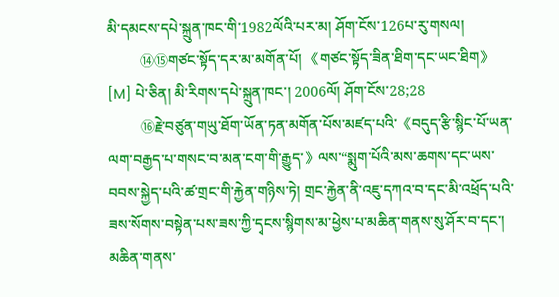མི་དམངས་དཔེ་སྐྲུན་ཁང་གི་1982ལོའི་པར་མ། ཤོག་ངོས་126པ་རུ་གསལ།
         ⑭⑮གཙང་སྟོད་དར་མ་མགོན་པོ། 《གཙང་སྟོད་ཟིན་ཐིག་དང་ཡང་ཐིག》 [M] པེ་ཅིན། མི་རིགས་དཔེ་སྐྲུན་ཁང་། 2006ལོ། ཤོག་ངོས་28;28
         ⑯རྗེ་བཙུན་གཡུ་ཐོག་ཡོན་ཏན་མགོན་པོས་མཛད་པའི་《བདུད་རྩི་སྙིང་པོ་ཡན་ལག་བརྒྱད་པ་གསང་བ་མན་ངག་གི་རྒྱུད་》ལས་“སྨུག་པོའི་མས་ཆགས་དང་ཡས་བབས་སྐྱེད་པའི་ཚ་གྲང་གི་རྐྱེན་གཉིས་ཏེ། གྲང་རྐྱེན་ནི་འཇུ་དཀའ་བ་དང་མི་འཕྲོད་པའི་ཟས་སོགས་བསྟེན་པས་ཟས་ཀྱི་དྭངས་སྙིགས་མ་ཕྱེས་པ་མཆིན་གནས་སུ་ཤོར་བ་དང་། མཆིན་གནས་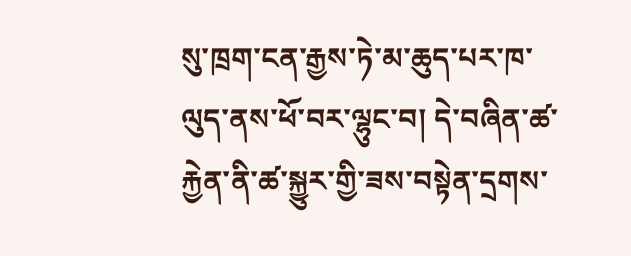སུ་ཁྲག་ངན་རྒྱས་ཏེ་མ་ཆུད་པར་ཁ་ལུད་ནས་ཕོ་བར་ལྷུང་བ། དེ་བཞིན་ཚ་རྐྱེན་ནི་ཚ་སྐྱུར་གྱི་ཟས་བསྟེན་དྲགས་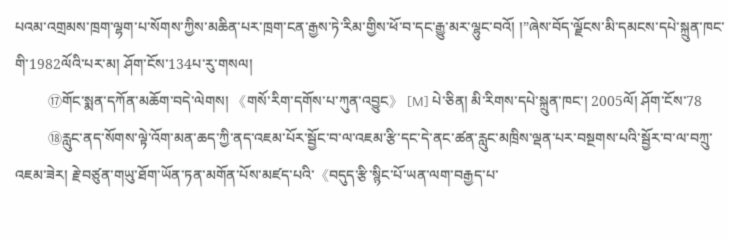པའམ་འགྲམས་ཁྲག་ལྷག་པ་སོགས་ཀྱིས་མཆིན་པར་ཁྲག་ངན་རྒྱས་ཏེ་རིམ་གྱིས་ཕོ་བ་དང་རྒྱུ་མར་ལྷུང་བའོ། །”ཞེས་བོད་ལྗོངས་མི་དམངས་དཔེ་སྐྲུན་ཁང་གི་1982ལོའི་པར་མ། ཤོག་ངོས་134པ་རུ་གསལ།
         ⑰གོང་སྨན་དཀོན་མཆོག་བདེ་ལེགས། 《གསོ་རིག་དགོས་པ་ཀུན་འབྱུང》 [M] པེ་ཅིན། མི་རིགས་དཔེ་སྐྲུན་ཁང་། 2005ལོ། ཤོག་ངོས་78
         ⑱རླུང་ནད་སོགས་ལྟེ་འོག་མན་ཆད་ཀྱི་ནད་འཇམ་པོར་སྦྱོང་བ་ལ་འཇམ་རྩི་དང་དེ་ནང་ཚན་རླུང་མཁྲིས་ལྡན་པར་བསྔགས་པའི་སྦྱོར་བ་ལ་བཀྲུ་འཇམ་ཟེར། རྗེ་བཙུན་གཡུ་ཐོག་ཡོན་ཏན་མགོན་པོས་མཛད་པའི་《བདུད་རྩི་སྙིང་པོ་ཡན་ལག་བརྒྱད་པ་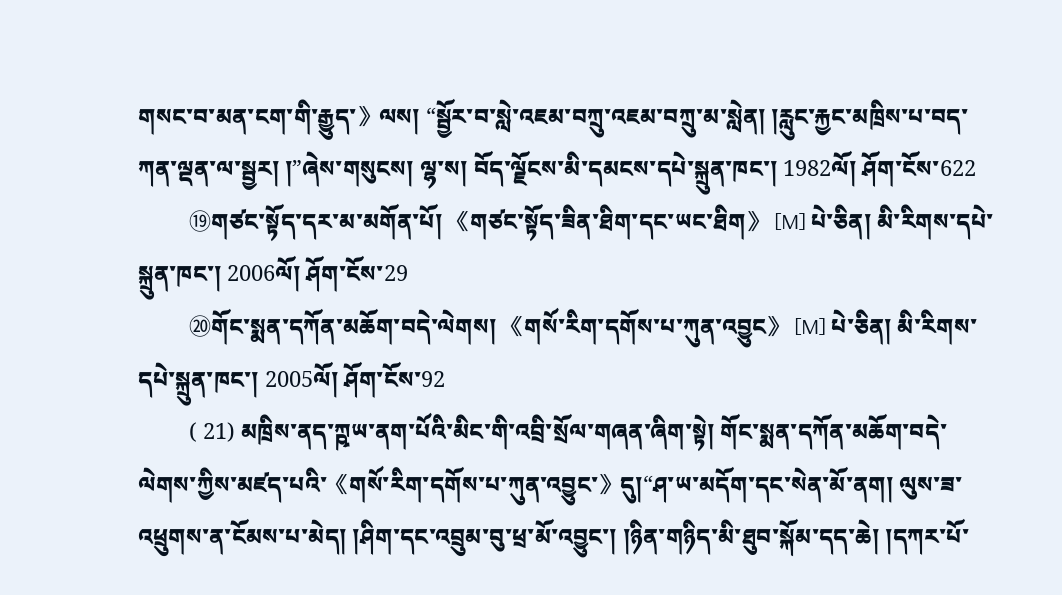གསང་བ་མན་ངག་གི་རྒྱུད་》ལས། “སྦྱོར་བ་སླེ་འཇམ་བཀྲུ་འཇམ་བཀྲུ་མ་སླེན། །རླུང་རྐྱང་མཁྲིས་པ་བད་ཀན་ལྡན་ལ་སྦྱར། །”ཞེས་གསུངས། ལྷ་ས། བོད་ལྗོངས་མི་དམངས་དཔེ་སྐྲུན་ཁང་། 1982ལོ། ཤོག་ངོས་622
         ⑲གཙང་སྟོད་དར་མ་མགོན་པོ། 《གཙང་སྟོད་ཟིན་ཐིག་དང་ཡང་ཐིག》 [M] པེ་ཅིན། མི་རིགས་དཔེ་སྐྲུན་ཁང་། 2006ལོ། ཤོག་ངོས་29
         ⑳གོང་སྨན་དཀོན་མཆོག་བདེ་ལེགས། 《གསོ་རིག་དགོས་པ་ཀུན་འབྱུང》 [M] པེ་ཅིན། མི་རིགས་དཔེ་སྐྲུན་ཁང་། 2005ལོ། ཤོག་ངོས་92
         ( 21) མཁྲིས་ནད་ཀྵཡ་ནག་པོའི་མིང་གི་འབྲི་སྲོལ་གཞན་ཞིག་སྟེ། གོང་སྨན་དཀོན་མཆོག་བདེ་ལེགས་ཀྱིས་མཛད་པའི་《གསོ་རིག་དགོས་པ་ཀུན་འབྱུང་》དུ།“ཤ་ཡ་མདོག་དང་སེན་མོ་ནག། ལུས་ཟ་འཕྲུགས་ན་ངོམས་པ་མེད། །ཤིག་དང་འབྲུམ་བུ་ཕྲ་མོ་འབྱུང་། །ཉིན་གཉིད་མི་ཐུབ་སྐོམ་དད་ཆེ། །དཀར་པོ་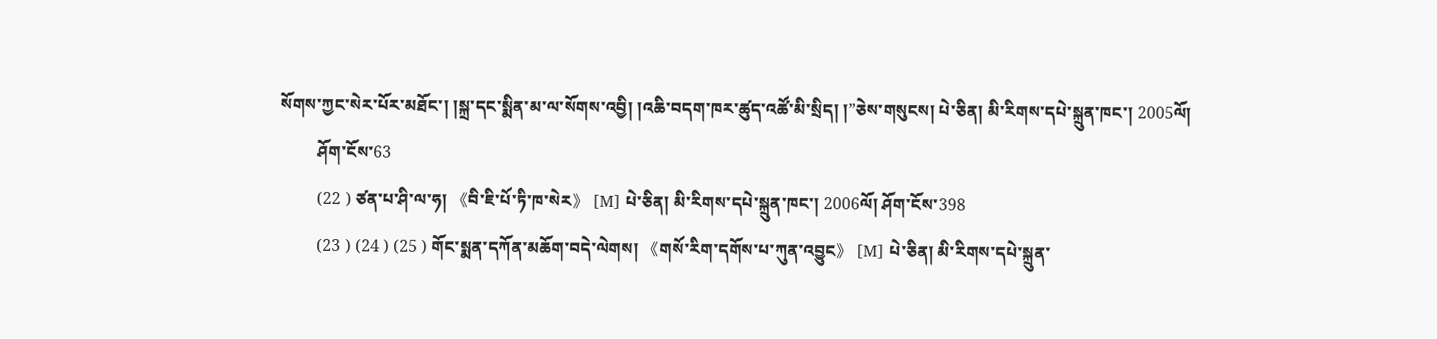སོགས་ཀྱང་སེར་པོར་མཐོང་། །སྐྲ་དང་སྨིན་མ་ལ་སོགས་འབྱི། །འཆི་བདག་ཁར་ཚུད་འཚོ་མི་སྲིད། །”ཅེས་གསུངས། པེ་ཅིན། མི་རིགས་དཔེ་སྐྲུན་ཁང་། 2005ལོ།
         ཤོག་ངོས་63
         (22 ) ཙན་པ་ཤི་ལ་ཧ། 《བི་ཇི་པོ་ཏི་ཁ་སེར》 [M] པེ་ཅིན། མི་རིགས་དཔེ་སྐྲུན་ཁང་། 2006ལོ། ཤོག་ངོས་398
         (23 ) (24 ) (25 ) གོང་སྨན་དཀོན་མཆོག་བདེ་ལེགས། 《གསོ་རིག་དགོས་པ་ཀུན་འབྱུང》 [M] པེ་ཅིན། མི་རིགས་དཔེ་སྐྲུན་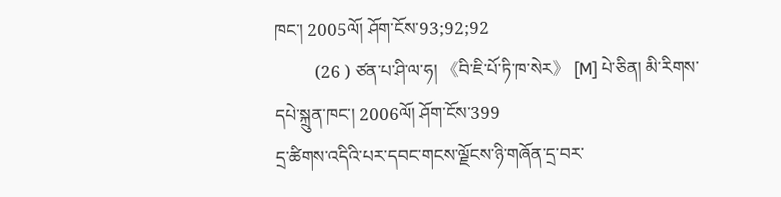ཁང་། 2005ལོ། ཤོག་ངོས་93;92;92
         (26 ) ཙན་པ་ཤི་ལ་ཧ། 《བི་ཇི་པོ་ཏི་ཁ་སེར》 [M] པེ་ཅིན། མི་རིགས་དཔེ་སྐྲུན་ཁང་། 2006ལོ། ཤོག་ངོས་399
དྲ་ཚིགས་འདིའི་པར་དབང་གངས་ལྗོངས་ཉི་གཞོན་དྲ་བར་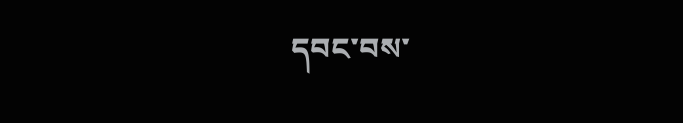དབང་བས་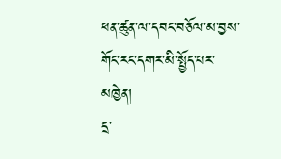ཕན་ཚུན་ལ་དབང་བཅོལ་མ་བྱས་གོང་རང་དགར་མི་སྤྱོད་པར་མཁྱེན།
དྲ་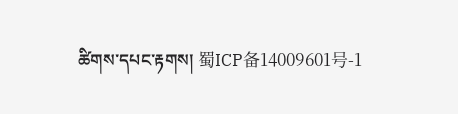ཚིགས་དཔང་རྟགས། 蜀ICP备14009601号-1